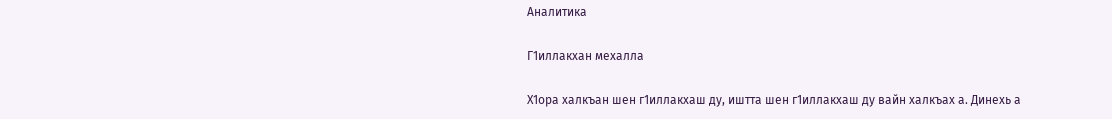Аналитика

Г1иллакхан мехалла

Х1ора халкъан шен г1иллакхаш ду, иштта шен г1иллакхаш ду вайн халкъах а. Динехь а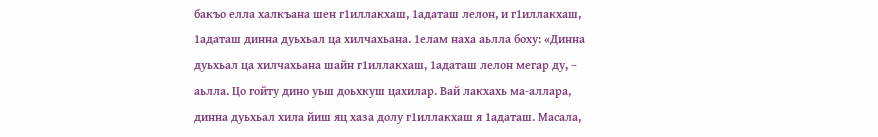бакъо елла халкъана шен г1иллакхаш, 1адаташ лелон, и г1иллакхаш, 1адаташ динна дуьхьал ца хилчахьана. 1елам наха аьлла боху: «Динна дуьхьал ца хилчахьана шайн г1иллакхаш, 1адаташ лелон мегар ду, – аьлла. Цо гойту дино уьш доьхкуш цахилар. Вай лакхахь ма-аллара, динна дуьхьал хила йиш яц хаза долу г1иллакхаш я 1адаташ. Масала,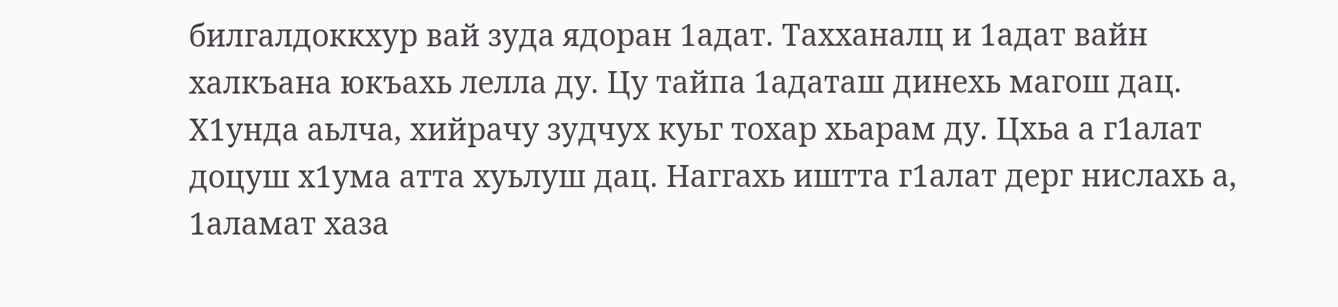билгалдоккхур вай зуда ядоран 1адат. Тахханалц и 1адат вайн халкъана юкъахь лелла ду. Цу тайпа 1адаташ динехь магош дац. Х1унда аьлча, хийрачу зудчух куьг тохар хьарам ду. Цхьа а г1алат доцуш х1ума атта хуьлуш дац. Наггахь иштта г1алат дерг нислахь а, 1аламат хаза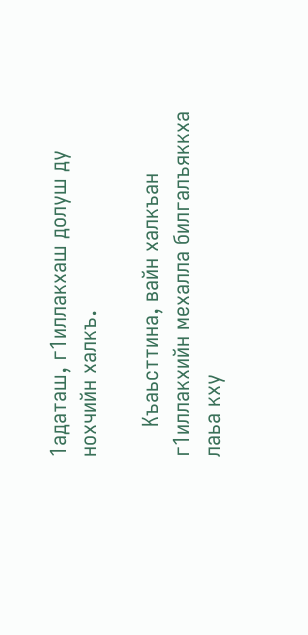1адаташ, г1иллакхаш долуш ду нохчийн халкъ.

     Къаьсттина, вайн халкъан г1иллакхийн мехалла билгалъяккха лаьа кху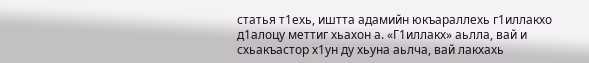статья т1ехь, иштта адамийн юкъараллехь г1иллакхо д1алоцу меттиг хьахон а. «Г1иллакх» аьлла, вай и схьакъастор х1ун ду хьуна аьлча, вай лакхахь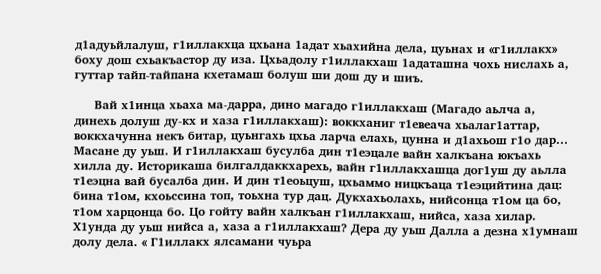д1адуьйлалуш, г1иллакхца цхьана 1адат хьахийна дела, цуьнах и «г1иллакх» боху дош схьакъастор ду иза. Цхьадолу г1иллакхаш 1адаташна чохь нислахь а, гуттар тайп-тайпана кхетамаш болуш ши дош ду и шиъ.

     Вай х1инца хьаха ма-дарра, дино магадо г1иллакхаш (Магадо аьлча а, динехь долуш ду-кх и хаза г1иллакхаш): воккханиг т1евеача хьалаг1аттар, воккхачунна некъ битар, цуьнгахь цхьа ларча елахь, цунна и д1ахьош г1о дар… Масане ду уьш. И г1иллакхаш бусулба дин т1еэцале вайн халкъана юкъахь хилла ду. Историкаша билгалдаккхарехь, вайн г1иллакхашца дог1уш ду аьлла т1еэцна вай бусалба дин. И дин т1еоьцуш, цхьаммо ницкъаца т1еэцийтина дац: бина т1ом, кхоьссина топ, тоьхна тур дац. Дукхахьолахь, нийсонца т1ом ца бо, т1ом харцонца бо. Цо гойту вайн халкъан г1иллакхаш, нийса, хаза хилар. Х1унда ду уьш нийса а, хаза а г1иллакхаш? Дера ду уьш Далла а дезна х1умнаш долу дела. « Г1иллакх ялсамани чуьра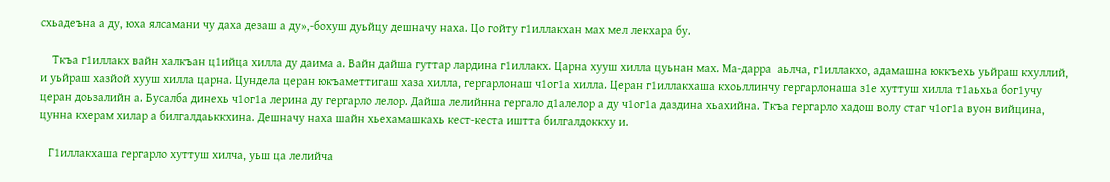схьадеъна а ду, юха ялсамани чу даха дезаш а ду»,-бохуш дуьйцу дешначу наха. Цо гойту г1иллакхан мах мел лекхара бу.

    Ткъа г1иллакх вайн халкъан ц1ийца хилла ду даима а. Вайн дайша гуттар лардина г1иллакх. Царна хууш хилла цуьнан мах. Ма-дарра  аьлча, г1иллакхо, адамашна юккъехь уьйраш кхуллий, и уьйраш хазйой хууш хилла царна. Цундела церан юкъаметтигаш хаза хилла, гергарлонаш ч1ог1а хилла. Церан г1иллакхаша кхоьллинчу гергарлонаша з1е хуттуш хилла т1аьхьа бог1учу церан доьзалийн а. Бусалба динехь ч1ог1а лерина ду гергарло лелор. Дайша лелийнна гергало д1алелор а ду ч1ог1а даздина хьахийна. Ткъа гергарло хадош волу стаг ч1ог1а вуон вийцина, цунна кхерам хилар а билгалдаьккхина. Дешначу наха шайн хьехамашкахь кест-кеста иштта билгалдоккху и.

   Г1иллакхаша гергарло хуттуш хилча, уьш ца лелийча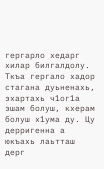гергарло хедарг хилар билгалдолу. Ткъа гергало хадор стагана дуьненахь, эхартахь ч1ог1а эшам болуш, кхерам болуш х1ума ду. Цу дерригенна а юкъахь лаьтташ дерг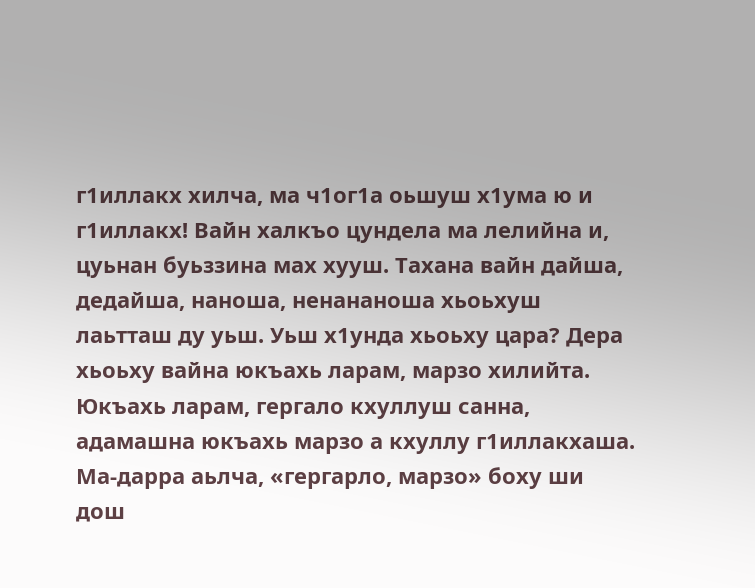г1иллакх хилча, ма ч1ог1а оьшуш х1ума ю и г1иллакх! Вайн халкъо цундела ма лелийна и, цуьнан буьззина мах хууш. Тахана вайн дайша, дедайша, наноша, ненананоша хьоьхуш лаьтташ ду уьш. Уьш х1унда хьоьху цара? Дера хьоьху вайна юкъахь ларам, марзо хилийта. Юкъахь ларам, гергало кхуллуш санна, адамашна юкъахь марзо а кхуллу г1иллакхаша. Ма-дарра аьлча, «гергарло, марзо» боху ши дош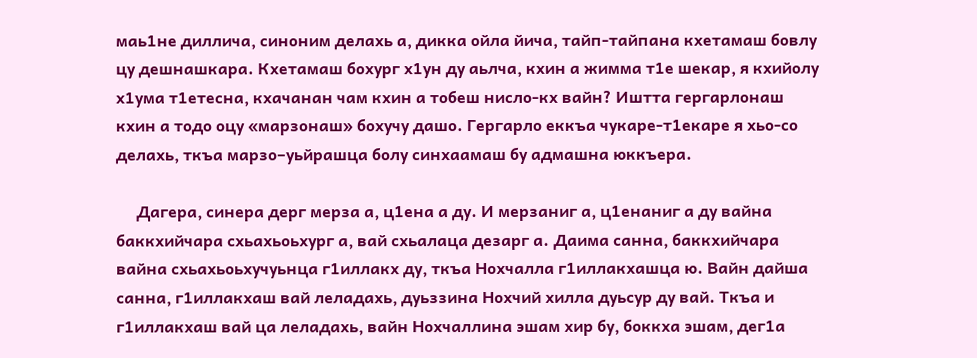маь1не диллича, синоним делахь а, дикка ойла йича, тайп-тайпана кхетамаш бовлу цу дешнашкара. Кхетамаш бохург х1ун ду аьлча, кхин а жимма т1е шекар, я кхийолу х1ума т1етесна, кхачанан чам кхин а тобеш нисло-кх вайн? Иштта гергарлонаш кхин а тодо оцу «марзонаш» бохучу дашо. Гергарло еккъа чукаре-т1екаре я хьо-со делахь, ткъа марзо–уьйрашца болу синхаамаш бу адмашна юккъера.

     Дагера, синера дерг мерза а, ц1ена а ду. И мерзаниг а, ц1енаниг а ду вайна баккхийчара схьахьоьхург а, вай схьалаца дезарг а. Даима санна, баккхийчара вайна схьахьоьхучуьнца г1иллакх ду, ткъа Нохчалла г1иллакхашца ю. Вайн дайша санна, г1иллакхаш вай леладахь, дуьззина Нохчий хилла дуьсур ду вай. Ткъа и г1иллакхаш вай ца леладахь, вайн Нохчаллина эшам хир бу, боккха эшам, дег1а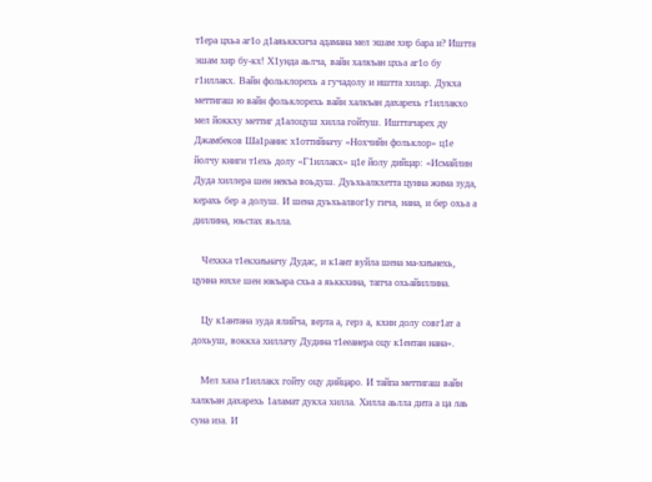т1ера цхьа аг1о д1аяьккхича адамана мел эшам хир бара и? Иштта эшам хир бу-кх! Х1унда аьлча, вайн халкъан цхьа аг1о бу г1иллакх. Вайн фольклорехь а гучадолу и иштта хилар. Дукха меттигаш ю вайн фольклорехь вайн халкъан дахарехь г1иллакхо мел йоккху меттиг д1алоцуш хилла гойтуш. Ишттачарех ду Джамбеков Ша1ранис х1оттийначу «Нохчийн фольклор» ц1е йолчу книги т1ехь долу «Г1иллакх» ц1е йолу дийцар: «Исмайлин Дуда хиллера шен некъа воьдуш. Дуьхьалкхетта цунна жима зуда, керахь бер а долуш. И шена дуьхьалвог1у гича, нана, и бер охьа а диллина, юьстах яьлла.

   Чехкка т1екхиъначу Дудас, и к1ант вуйла шена ма-хиънехь, цунна юххе шен юкъара схьа а яьккхина, тапча охьайиллина.

   Цу к1антана зуда ялийча, верта а, герз а, кхин долу совг1ат а дохьуш, воккха хиллачу Дудина т1ееанера оцу к1ентан нана».

   Мел хаза г1иллакх гойту оцу дийцаро. И тайпа меттигаш вайн халкъан дахарехь 1аламат дукха хилла. Хилла аьлла дита а ца лаь суна иза. И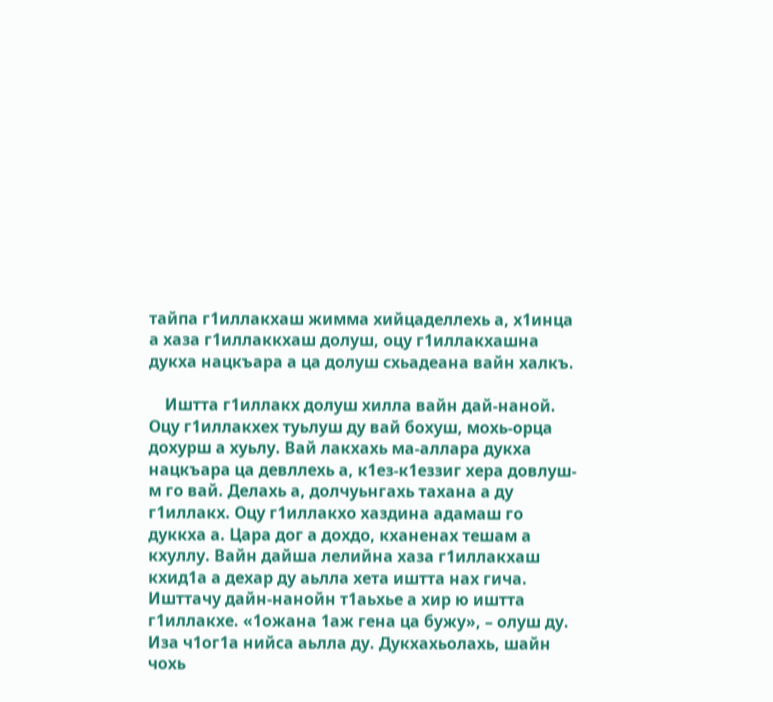тайпа г1иллакхаш жимма хийцаделлехь а, х1инца а хаза г1иллаккхаш долуш, оцу г1иллакхашна дукха нацкъара а ца долуш схьадеана вайн халкъ.

    Иштта г1иллакх долуш хилла вайн дай-наной. Оцу г1иллакхех туьлуш ду вай бохуш, мохь-орца дохурш а хуьлу. Вай лакхахь ма-аллара дукха нацкъара ца девллехь а, к1ез-к1еззиг хера довлуш-м го вай. Делахь а, долчуьнгахь тахана а ду г1иллакх. Оцу г1иллакхо хаздина адамаш го дуккха а. Цара дог а дохдо, кханенах тешам а кхуллу. Вайн дайша лелийна хаза г1иллакхаш кхид1а а дехар ду аьлла хета иштта нах гича. Ишттачу дайн-нанойн т1аьхье а хир ю иштта г1иллакхе. «1ожана 1аж гена ца бужу», – олуш ду. Иза ч1ог1а нийса аьлла ду. Дукхахьолахь, шайн чохь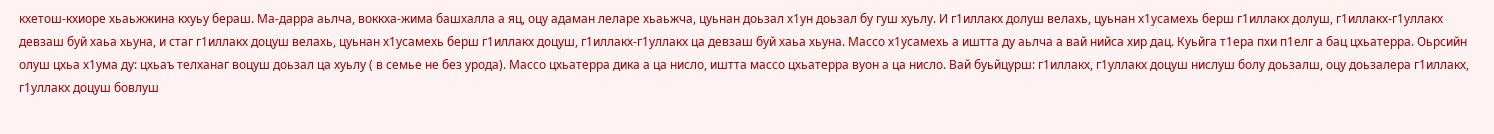кхетош-кхиоре хьаьжжина кхуьу бераш. Ма-дарра аьлча, воккха-жима башхалла а яц, оцу адаман леларе хьаьжча, цуьнан доьзал х1ун доьзал бу гуш хуьлу. И г1иллакх долуш велахь, цуьнан х1усамехь берш г1иллакх долуш, г1иллакх-г1уллакх девзаш буй хаьа хьуна, и стаг г1иллакх доцуш велахь, цуьнан х1усамехь берш г1иллакх доцуш, г1иллакх-г1уллакх ца девзаш буй хаьа хьуна. Массо х1усамехь а иштта ду аьлча а вай нийса хир дац. Куьйга т1ера пхи п1елг а бац цхьатерра. Оьрсийн олуш цхьа х1ума ду: цхьаъ телханаг воцуш доьзал ца хуьлу ( в семье не без урода). Массо цхьатерра дика а ца нисло, иштта массо цхьатерра вуон а ца нисло. Вай буьйцурш: г1иллакх, г1уллакх доцуш нислуш болу доьзалш, оцу доьзалера г1иллакх, г1уллакх доцуш бовлуш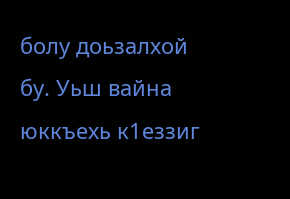болу доьзалхой бу. Уьш вайна юккъехь к1еззиг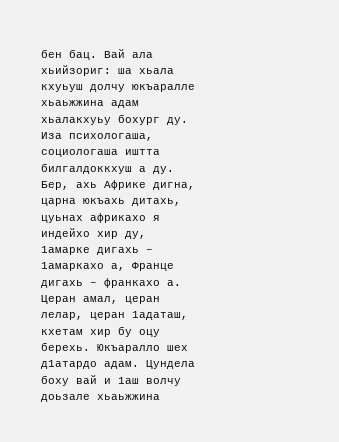бен бац. Вай ала хьийзориг: ша хьала кхуьуш долчу юкъаралле хьаьжжина адам хьалакхуьу бохург ду. Иза психологаша, социологаша иштта билгалдоккхуш а ду. Бер, ахь Африке дигна, царна юкъахь дитахь, цуьнах африкахо я индейхо хир ду, 1амарке дигахь – 1амаркахо а, Франце дигахь – франкахо а. Церан амал, церан лелар, церан 1адаташ, кхетам хир бу оцу берехь. Юкъаралло шех д1атардо адам. Цундела боху вай и 1аш волчу доьзале хьаьжжина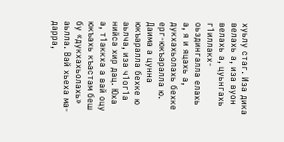хуьлу стаг. Иза дика велахь а, иза вуон велахь а, цуьнгахь г1иллакх-оьздингалла елахь а, я и яцахь а, дукхахьолахь бехке ерг-юкъаралла ю. Даима а цунна юкъаралла бехке ю аьлча, иза ч1ог1а нийса хир дац. Юха а, т1аккха а вай оцу юкъахь къастам беш бу «дукхахьолахь» аьлла. Вай хьеха ма-дарра,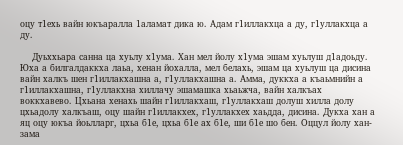оцу т1ехь вайн юкъаралла 1аламат дика ю. Адам г1иллакхца а ду, г1уллакхца а ду.

    Дуьххьара санна ца хуьлу х1ума. Хан мел йолу х1ума эшам хуьлуш д1адоьду. Юха а билгалдаккха лаьа, хенан йохалла, мел белахь, эшам ца хуьлуш ца дисина вайн халкъ шен г1иллакхашна а, г1уллакхашна а. Амма, дуккха а къаьмнийн а г1иллакхашна, г1уллакхна хиллачу эшамашка хьаьжча, вайн халкъах воккхавево. Цхьана хенахь шайн г1иллакхаш, г1уллакхаш долуш хилла долу цхьадолу халкъаш, оцу шайн г1иллакхех, г1уллакхех хаьдда, дисина. Дукха хан а яц оцу юкъа йоьлларг, цхьа б1е, цхьа б1е ах б1е, ши б1е шо бен. Оццул йолу хан-зама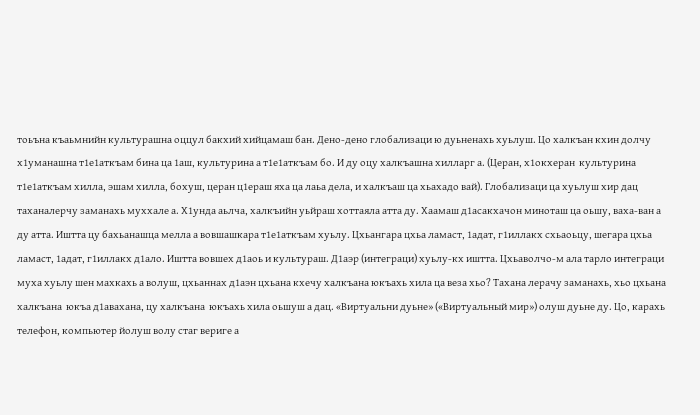тоьъна къаьмнийн культурашна оццул бакхий хийцамаш бан. Дено-дено глобализаци ю дуьненахь хуьлуш. Цо халкъан кхин долчу х1уманашна т1е1аткъам бина ца 1аш, культурина а т1е1аткъам бо. И ду оцу халкъашна хилларг а. (Церан, х1окхеран  культурина т1е1аткъам хилла, эшам хилла, бохуш, церан ц1ераш яха ца лаьа дела, и халкъаш ца хьахадо вай). Глобализаци ца хуьлуш хир дац таханалерчу заманахь муххале а. Х1унда аьлча, халкъийн уьйраш хоттаяла атта ду. Хаамаш д1асакхачон миноташ ца оьшу, ваха-ван а ду атта. Иштта цу бахьанашца мелла а вовшашкара т1е1аткъам хуьлу. Цхьангара цхьа ламаст, 1адат, г1иллакх схьаоьцу, шегара цхьа ламаст, 1адат, г1иллакх д1ало. Иштта вовшех д1аоь и культураш. Д1аэр (интеграци) хуьлу-кх иштта. Цхьаволчо-м ала тарло интеграци муха хуьлу шен махкахь а волуш, цхьаннах д1аэн цхьана кхечу халкъана юкъахь хила ца веза хьо? Тахана лерачу заманахь, хьо цхьана халкъана  юкъа д1авахана, цу халкъана  юкъахь хила оьшуш а дац. «Виртуальни дуьне» («Виртуальный мир») олуш дуьне ду. Цо, карахь телефон, компьютер йолуш волу стаг вериге а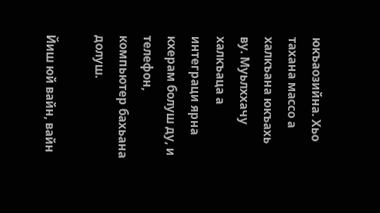юкъаозийна. Хьо тахана массо а халкъана юкъахь ву. Муьлххачу халкъаца а интеграци ярна кхерам болуш ду, и телефон, компьютер бахьана долуш.

Йиш юй вайн, вайн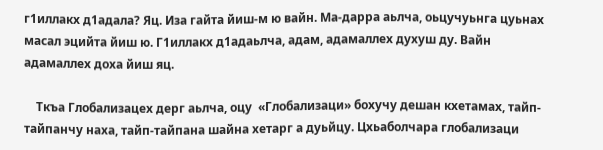г1иллакх д1адала? Яц. Иза гайта йиш-м ю вайн. Ма-дарра аьлча, оьцучуьнга цуьнах масал эцийта йиш ю. Г1иллакх д1адаьлча, адам, адамаллех духуш ду. Вайн адамаллех доха йиш яц.

    Ткъа Глобализацех дерг аьлча, оцу  «Глобализаци» бохучу дешан кхетамах, тайп-тайпанчу наха, тайп-тайпана шайна хетарг а дуьйцу. Цхьаболчара глобализаци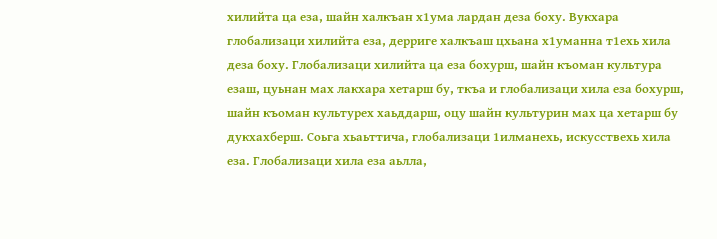хилийта ца еза, шайн халкъан х1ума лардан деза боху. Вукхара глобализаци хилийта еза, дерриге халкъаш цхьана х1уманна т1ехь хила деза боху. Глобализаци хилийта ца еза бохурш, шайн къоман культура езаш, цуьнан мах лакхара хетарш бу, ткъа и глобализаци хила еза бохурш, шайн къоман культурех хаьддарш, оцу шайн культурин мах ца хетарш бу дукхахберш. Соьга хьаьттича, глобализаци 1илманехь, искусствехь хила еза. Глобализаци хила еза аьлла,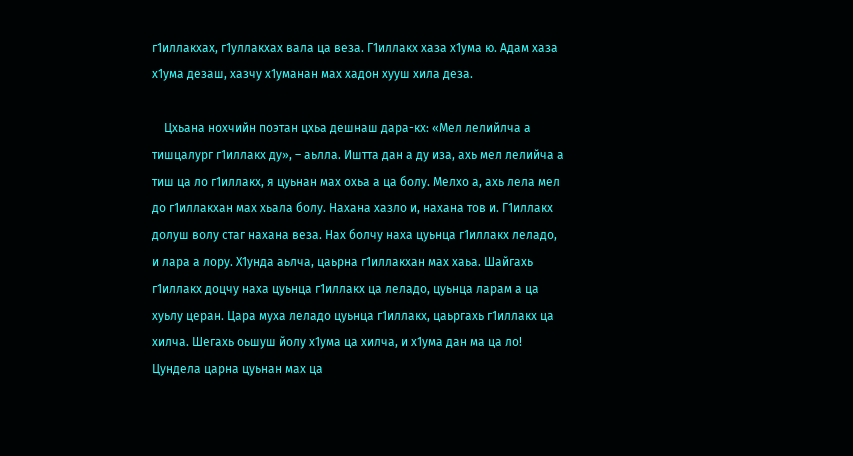г1иллакхах, г1уллакхах вала ца веза. Г1иллакх хаза х1ума ю. Адам хаза х1ума дезаш, хазчу х1уманан мах хадон хууш хила деза.

    Цхьана нохчийн поэтан цхьа дешнаш дара-кх: «Мел лелийлча а тишцалург г1иллакх ду», – аьлла. Иштта дан а ду иза, ахь мел лелийча а тиш ца ло г1иллакх, я цуьнан мах охьа а ца болу. Мелхо а, ахь лела мел до г1иллакхан мах хьала болу. Нахана хазло и, нахана тов и. Г1иллакх долуш волу стаг нахана веза. Нах болчу наха цуьнца г1иллакх леладо, и лара а лору. Х1унда аьлча, цаьрна г1иллакхан мах хаьа. Шайгахь г1иллакх доцчу наха цуьнца г1иллакх ца леладо, цуьнца ларам а ца хуьлу церан. Цара муха леладо цуьнца г1иллакх, цаьргахь г1иллакх ца хилча. Шегахь оьшуш йолу х1ума ца хилча, и х1ума дан ма ца ло! Цундела царна цуьнан мах ца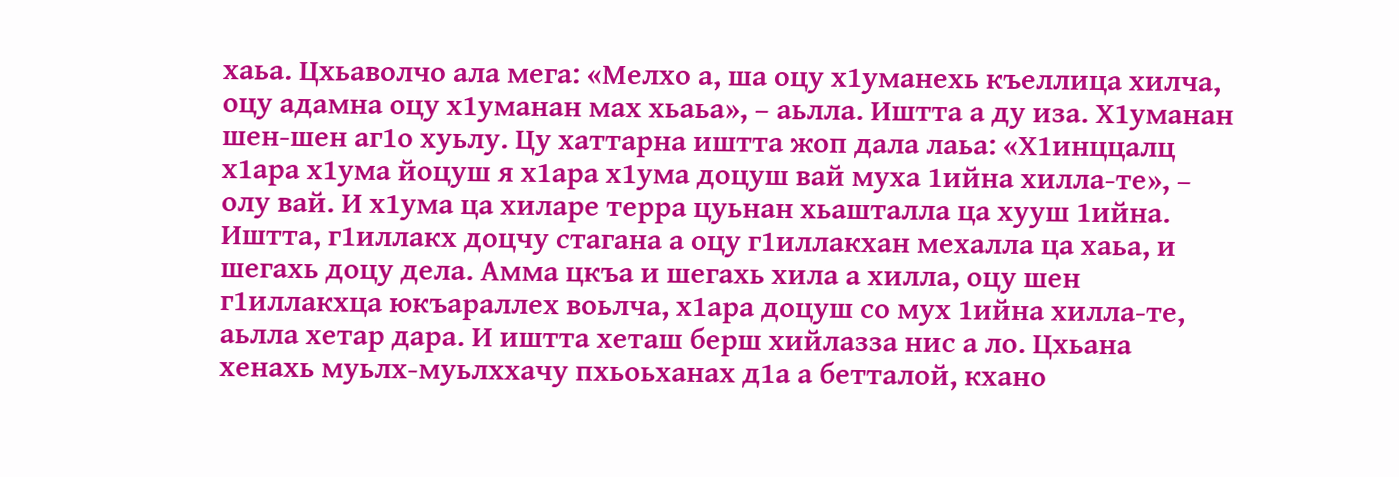хаьа. Цхьаволчо ала мега: «Мелхо а, ша оцу х1уманехь къеллица хилча, оцу адамна оцу х1уманан мах хьаьа», – аьлла. Иштта а ду иза. Х1уманан шен-шен аг1о хуьлу. Цу хаттарна иштта жоп дала лаьа: «Х1инццалц х1ара х1ума йоцуш я х1ара х1ума доцуш вай муха 1ийна хилла-те», – олу вай. И х1ума ца хиларе терра цуьнан хьашталла ца хууш 1ийна. Иштта, г1иллакх доцчу стагана а оцу г1иллакхан мехалла ца хаьа, и шегахь доцу дела. Амма цкъа и шегахь хила а хилла, оцу шен г1иллакхца юкъараллех воьлча, х1ара доцуш со мух 1ийна хилла-те, аьлла хетар дара. И иштта хеташ берш хийлазза нис а ло. Цхьана хенахь муьлх-муьлххачу пхьоьханах д1а а бетталой, кхано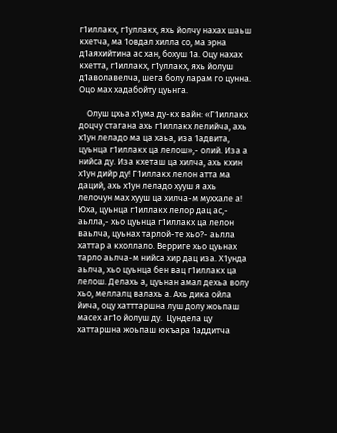г1иллакх, г1уллакх, яхь йолчу нахах шаьш кхетча, ма 1овдал хилла со, ма эрна д1аяхийтина ас хан, бохуш 1а. Оцу нахах кхетта, г1иллакх, г1уллакх, яхь йолуш  д1аволавелча, шега болу ларам го цунна. Оцо мах хадабойту цуьнга.

    Олуш цхьа х1ума ду-кх вайн: «Г1иллакх доцчу стагана ахь г1иллакх лелийча, ахь х1ун леладо ма ца хаьа, иза 1адвита, цуьнца г1иллакх ца лелош»,- олий. Иза а нийса ду. Иза кхеташ ца хилча, ахь кхин х1ун дийр ду! Г1иллакх лелон атта ма даций, ахь х1ун леладо хууш я ахь лелочун мах хууш ца хилча-м муххале а! Юха, цуьнца г1иллакх лелор дац ас,- аьлла,- хьо цуьнца г1иллакх ца лелон ваьлча, цуьнах тарлой-те хьо?- аьлла хаттар а кхоллало. Верриге хьо цуьнах тарло аьлча-м нийса хир дац иза. Х1унда аьлча, хьо цуьнца бен вац г1иллакх ца лелош. Делахь а, цуьнан амал дехьа волу хьо, меллалц валахь а. Ахь дика ойла йича, оцу хатттаршна луш долу жоьпаш масех аг1о йолуш ду.  Цундела цу хаттаршна жоьпаш юкъара 1аддитча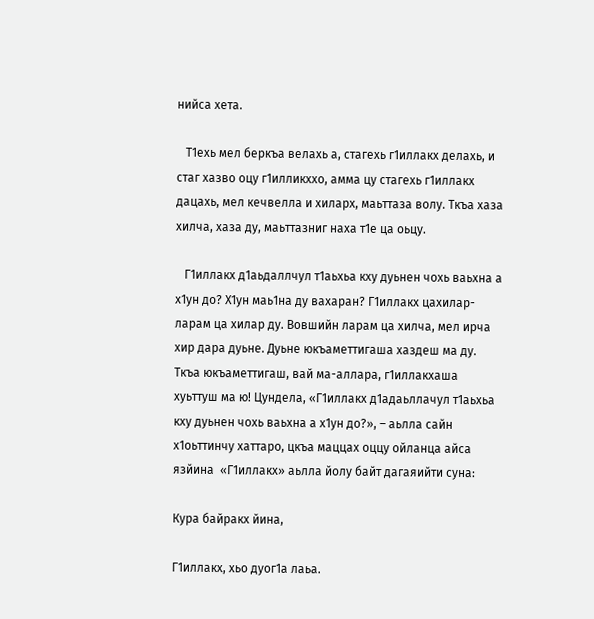нийса хета.

   Т1ехь мел беркъа велахь а, стагехь г1иллакх делахь, и стаг хазво оцу г1илликххо, амма цу стагехь г1иллакх дацахь, мел кечвелла и хиларх, маьттаза волу. Ткъа хаза хилча, хаза ду, маьттазниг наха т1е ца оьцу.

   Г1иллакх д1аьдаллчул т1аьхьа кху дуьнен чохь ваьхна а х1ун до? Х1ун маь1на ду вахаран? Г1иллакх цахилар-ларам ца хилар ду. Вовшийн ларам ца хилча, мел ирча хир дара дуьне. Дуьне юкъаметтигаша хаздеш ма ду. Ткъа юкъаметтигаш, вай ма-аллара, г1иллакхаша хуьттуш ма ю! Цундела, «Г1иллакх д1адаьллачул т1аьхьа кху дуьнен чохь ваьхна а х1ун до?», – аьлла сайн х1оьттинчу хаттаро, цкъа маццах оццу ойланца айса язйина  «Г1иллакх» аьлла йолу байт дагаяийти суна:

Кура байракх йина,

Г1иллакх, хьо дуог1а лаьа.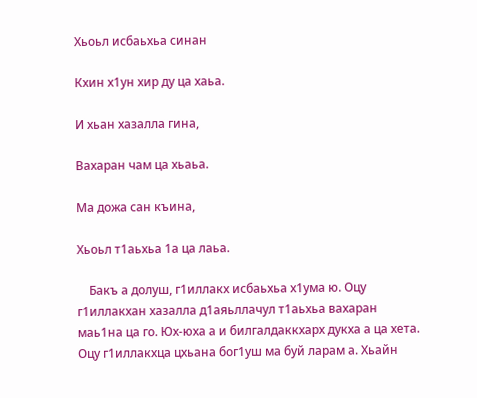Хьоьл исбаьхьа синан

Кхин х1ун хир ду ца хаьа.

И хьан хазалла гина,

Вахаран чам ца хьаьа.

Ма дожа сан къина,

Хьоьл т1аьхьа 1а ца лаьа.

    Бакъ а долуш, г1иллакх исбаьхьа х1ума ю. Оцу г1иллакхан хазалла д1аяьллачул т1аьхьа вахаран маь1на ца го. Юх-юха а и билгалдаккхарх дукха а ца хета. Оцу г1иллакхца цхьана бог1уш ма буй ларам а. Хьайн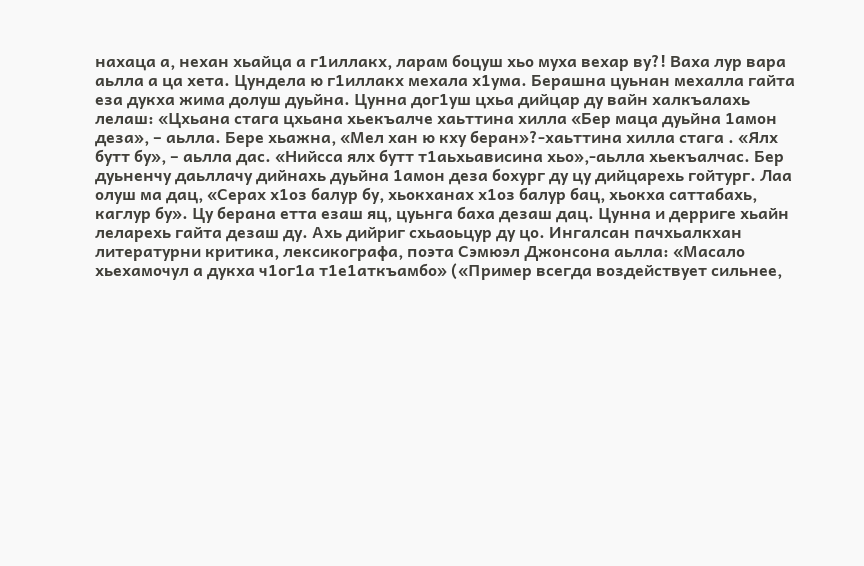нахаца а, нехан хьайца а г1иллакх, ларам боцуш хьо муха вехар ву?! Ваха лур вара аьлла а ца хета. Цундела ю г1иллакх мехала х1ума. Берашна цуьнан мехалла гайта еза дукха жима долуш дуьйна. Цунна дог1уш цхьа дийцар ду вайн халкъалахь лелаш: «Цхьана стага цхьана хьекъалче хаьттина хилла «Бер маца дуьйна 1амон деза», – аьлла. Бере хьажна, «Мел хан ю кху беран»?-хаьттина хилла стага . «Ялх бутт бу», – аьлла дас. «Нийсса ялх бутт т1аьхьависина хьо»,-аьлла хьекъалчас. Бер дуьненчу даьллачу дийнахь дуьйна 1амон деза бохург ду цу дийцарехь гойтург. Лаа олуш ма дац, «Серах х1оз балур бу, хьокханах х1оз балур бац, хьокха саттабахь, каглур бу». Цу берана етта езаш яц, цуьнга баха дезаш дац. Цунна и дерриге хьайн леларехь гайта дезаш ду. Ахь дийриг схьаоьцур ду цо. Ингалсан пачхьалкхан литературни критика, лексикографа, поэта Сэмюэл Джонсона аьлла: «Масало хьехамочул а дукха ч1ог1а т1е1аткъамбо» («Пример всегда воздействует сильнее,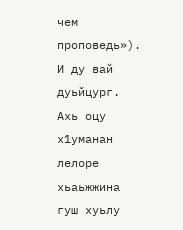чем проповедь»). И ду вай дуьйцург. Ахь оцу х1уманан лелоре хьаьжжина гуш хуьлу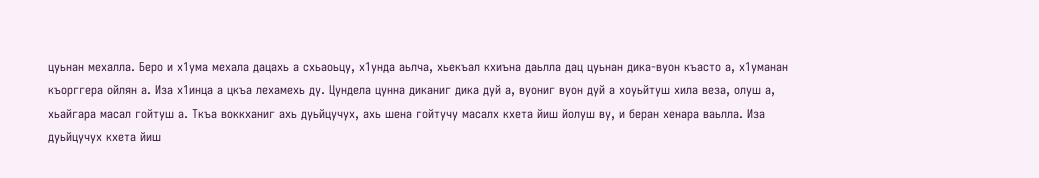цуьнан мехалла. Беро и х1ума мехала дацахь а схьаоьцу, х1унда аьлча, хьекъал кхиъна даьлла дац цуьнан дика-вуон къасто а, х1уманан къорггера ойлян а. Иза х1инца а цкъа лехамехь ду. Цундела цунна диканиг дика дуй а, вуониг вуон дуй а хоуьйтуш хила веза, олуш а, хьайгара масал гойтуш а. Ткъа воккханиг ахь дуьйцучух, ахь шена гойтучу масалх кхета йиш йолуш ву, и беран хенара ваьлла. Иза дуьйцучух кхета йиш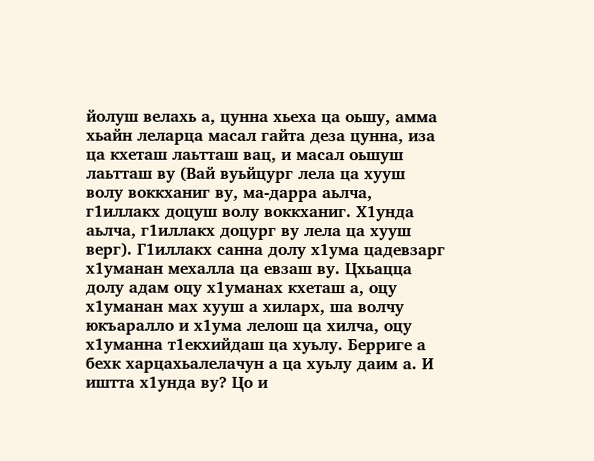йолуш велахь а, цунна хьеха ца оьшу, амма хьайн леларца масал гайта деза цунна, иза ца кхеташ лаьтташ вац, и масал оьшуш лаьтташ ву (Вай вуьйцург лела ца хууш волу воккханиг ву, ма-дарра аьлча, г1иллакх доцуш волу воккханиг. Х1унда аьлча, г1иллакх доцург ву лела ца хууш верг). Г1иллакх санна долу х1ума цадевзарг х1уманан мехалла ца евзаш ву. Цхьацца долу адам оцу х1уманах кхеташ а, оцу х1уманан мах хууш а хиларх, ша волчу юкъаралло и х1ума лелош ца хилча, оцу х1уманна т1екхийдаш ца хуьлу. Берриге а бехк харцахьалелачун а ца хуьлу даим а. И иштта х1унда ву? Цо и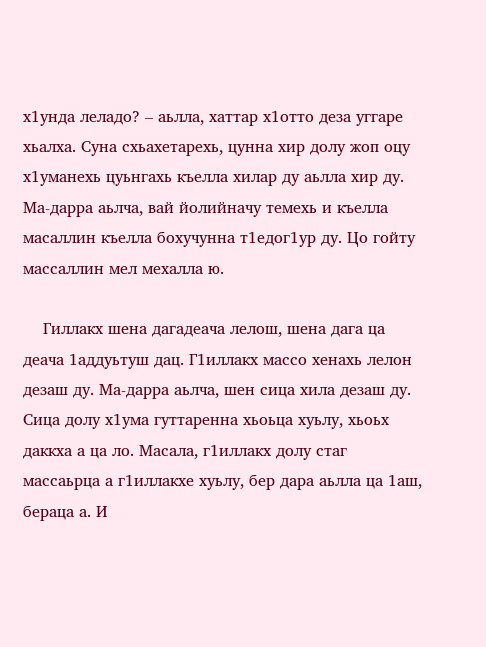х1унда леладо? – аьлла, хаттар х1отто деза уггаре хьалха. Суна схьахетарехь, цунна хир долу жоп оцу х1уманехь цуьнгахь къелла хилар ду аьлла хир ду. Ма-дарра аьлча, вай йолийначу темехь и къелла масаллин къелла бохучунна т1едог1ур ду. Цо гойту массаллин мел мехалла ю.

    Гиллакх шена дагадеача лелош, шена дага ца деача 1аддуьтуш дац. Г1иллакх массо хенахь лелон дезаш ду. Ма-дарра аьлча, шен сица хила дезаш ду. Сица долу х1ума гуттаренна хьоьца хуьлу, хьоьх даккха а ца ло. Масала, г1иллакх долу стаг массаьрца а г1иллакхе хуьлу, бер дара аьлла ца 1аш, бераца а. И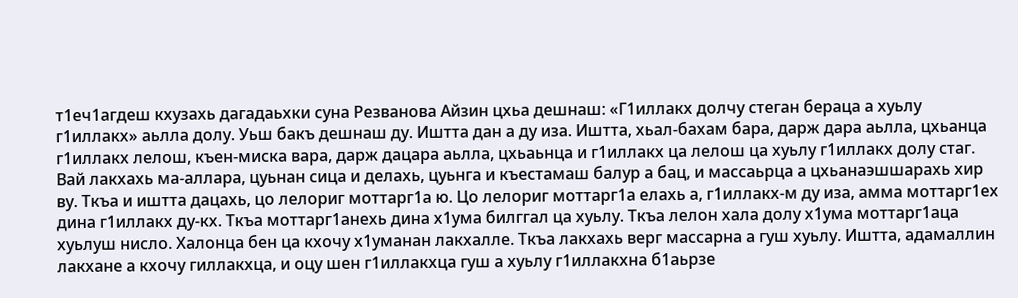т1еч1агдеш кхузахь дагадаьхки суна Резванова Айзин цхьа дешнаш: «Г1иллакх долчу стеган бераца а хуьлу г1иллакх» аьлла долу. Уьш бакъ дешнаш ду. Иштта дан а ду иза. Иштта, хьал-бахам бара, дарж дара аьлла, цхьанца г1иллакх лелош, къен-миска вара, дарж дацара аьлла, цхьаьнца и г1иллакх ца лелош ца хуьлу г1иллакх долу стаг. Вай лакхахь ма-аллара, цуьнан сица и делахь, цуьнга и къестамаш балур а бац, и массаьрца а цхьанаэшшарахь хир ву. Ткъа и иштта дацахь, цо лелориг моттарг1а ю. Цо лелориг моттарг1а елахь а, г1иллакх-м ду иза, амма моттарг1ех дина г1иллакх ду-кх. Ткъа моттарг1анехь дина х1ума билггал ца хуьлу. Ткъа лелон хала долу х1ума моттарг1аца хуьлуш нисло. Халонца бен ца кхочу х1уманан лакхалле. Ткъа лакхахь верг массарна а гуш хуьлу. Иштта, адамаллин лакхане а кхочу гиллакхца, и оцу шен г1иллакхца гуш а хуьлу г1иллакхна б1аьрзе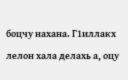боцчу нахана. Г1иллакх лелон хала делахь а, оцу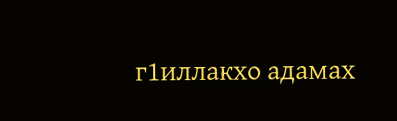г1иллакхо адамах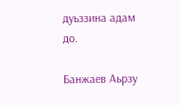дуьззина адам до.

Банжаев Аьрзу